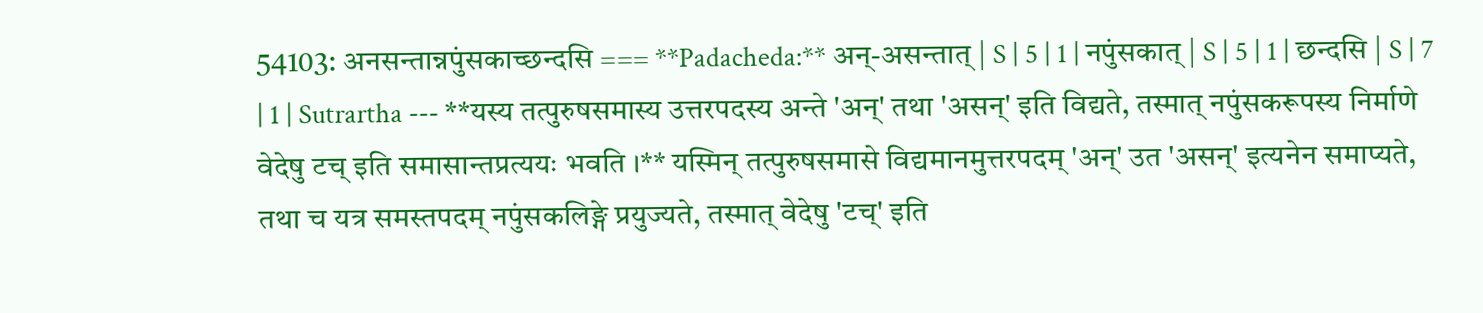54103: अनसन्तान्नपुंसकाच्छन्दसि === **Padacheda:** अन्-असन्तात् | S | 5 | 1 | नपुंसकात् | S | 5 | 1 | छन्दसि | S | 7 | 1 | Sutrartha --- **यस्य तत्पुरुषसमास्य उत्तरपदस्य अन्ते 'अन्' तथा 'असन्' इति विद्यते, तस्मात् नपुंसकरूपस्य निर्माणे वेदेषु टच् इति समासान्तप्रत्ययः भवति ।** यस्मिन् तत्पुरुषसमासे विद्यमानमुत्तरपदम् 'अन्' उत 'असन्' इत्यनेन समाप्यते, तथा च यत्र समस्तपदम् नपुंसकलिङ्गे प्रयुज्यते, तस्मात् वेदेषु 'टच्' इति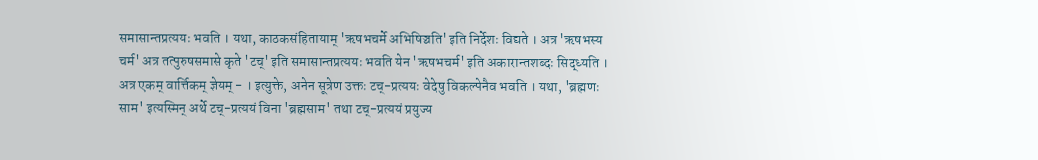समासान्तप्रत्ययः भवति । यथा, काठकसंहितायाम् 'ऋषभचर्मे अभिषिञ्चति' इति निर्देशः विद्यते । अत्र 'ऋषभस्य चर्म' अत्र तत्पुरुषसमासे कृते 'टच्' इति समासान्तप्रत्ययः भवति येन 'ऋषभचर्म' इति अकारान्तशब्दः सिद्ध्यति । अत्र एकम् वार्त्तिकम् ज्ञेयम् - । इत्युक्ते, अनेन सूत्रेण उक्तः टच्-प्रत्ययः वेदेषु विकल्पेनैव भवति । यथा, 'ब्रह्मणः साम' इत्यस्मिन् अर्थे टच्-प्रत्ययं विना 'ब्रह्मसाम' तथा टच्-प्रत्ययं प्रयुज्य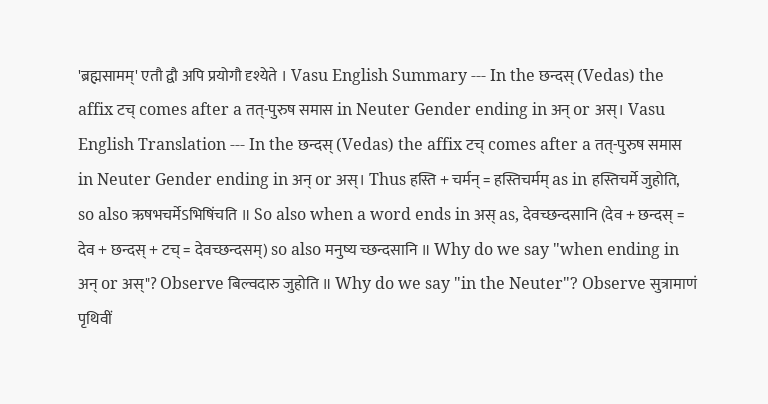'ब्रह्मसामम्' एतौ द्वौ अपि प्रयोगौ दृश्येते । Vasu English Summary --- In the छन्दस् (Vedas) the affix टच् comes after a तत्-पुरुष समास in Neuter Gender ending in अन् or अस्। Vasu English Translation --- In the छन्दस् (Vedas) the affix टच् comes after a तत्-पुरुष समास in Neuter Gender ending in अन् or अस्। Thus हस्ति + चर्मन् = हस्तिचर्मम् as in हस्तिचर्मे जुहोति, so also ऋषभचर्मेऽभिषिंचति ॥ So also when a word ends in अस् as, देवच्छन्दसानि (देव + छन्दस् = देव + छन्दस् + टच् = देवच्छन्दसम्) so also मनुष्य च्छन्दसानि ॥ Why do we say "when ending in अन् or अस्"? Observe बिल्वदारु जुहोति ॥ Why do we say "in the Neuter"? Observe सुत्रामाणं पृथिवीं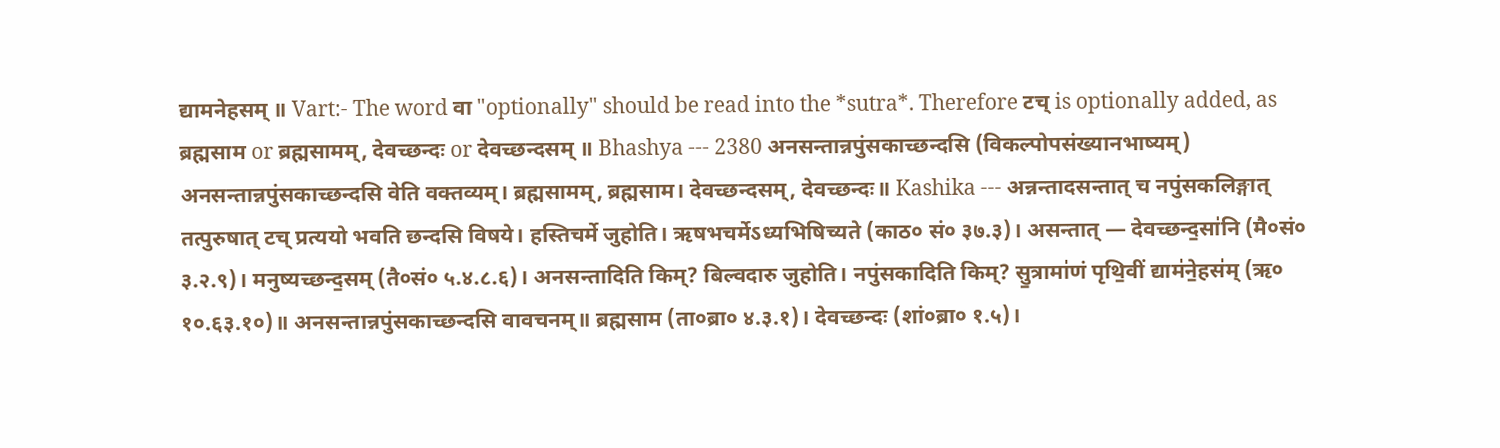द्यामनेहसम् ॥ Vart:- The word वा "optionally" should be read into the *sutra*. Therefore टच् is optionally added, as ब्रह्मसाम or ब्रह्मसामम्, देवच्छन्दः or देवच्छन्दसम् ॥ Bhashya --- 2380 अनसन्तान्नपुंसकाच्छन्दसि (विकल्पोपसंख्यानभाष्यम्) अनसन्तान्नपुंसकाच्छन्दसि वेति वक्तव्यम्। ब्रह्मसामम्, ब्रह्मसाम। देवच्छन्दसम्, देवच्छन्दः॥ Kashika --- अन्नन्तादसन्तात् च नपुंसकलिङ्गात् तत्पुरुषात् टच् प्रत्ययो भवति छन्दसि विषये। हस्तिचर्मे जुहोति। ऋषभचर्मेऽध्यभिषिच्यते (काठ० सं० ३७.३)। असन्तात् — देवच्छन्द॒सा॑नि (मै०सं० ३.२.९)। मनुष्यच्छन्द॒सम् (तै०सं० ५.४.८.६)। अनसन्तादिति किम्? बिल्वदारु जुहोति। नपुंसकादिति किम्? सु॒त्रामा॑णं पृथि॒वीं द्याम॑ने॒हस॑म् (ऋ० १०.६३.१०)॥ अनसन्तान्नपुंसकाच्छन्दसि वावचनम्॥ ब्रह्मसाम (ता०ब्रा० ४.३.१)। देवच्छन्दः (शां०ब्रा० १.५)।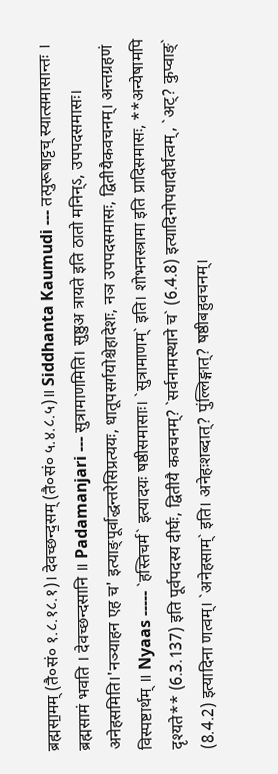ब्रह्मसा॒मम् (तै०सं० १.८.१८.१)। देवच्छन्द॒सम् (तै०सं० ५.४.८.५)॥ Siddhanta Kaumudi --- तत्पुरूषाट्टच् स्यात्समासान्तः । ब्रह्मसामं भवति । देवच्छन्दसानि ॥ Padamanjari --- सुत्रामाणमिति। सुष्ठुअ त्रायते इति ठातो मनिन्ऽ, उपपदसमासः। अनेहसमिति।'नञ्याहन एह च' इत्याङ्पूर्वाद्धन्तरेसिप्रत्ययः, धातूपसर्गयोश्चेहादेशः, नञ उपपदसमासः, द्वितीयैकवचनम्। अन्तग्रहणं विस्पष्टार्थम् ॥ Nyaas ----- `हस्तिचर्म` इत्यादयः षष्ठीसमासाः। `सुत्रामाणम्` इति। शोभनस्त्रामा इति प्रादिसमासः, **अन्येषामपि दृश्यते** (6.3.137) इति पूर्वपदस्य दीर्घः, द्वितीयै कवचनम्? `सर्वनामस्थाने च` (6.4.8) इत्यादिनोपधादीर्घत्वम्, `अट्? कुप्वाङ्` (8.4.2) इत्यादिना णत्वम्। `अनेहसाम्` इति। अनेहःशब्दात्? पुंल्लिङ्गात्? षष्ठीबहुवचनम्।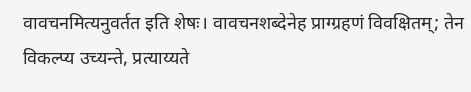वावचनमित्यनुवर्तत इति शेषः। वावचनशब्देनेह प्राग्ग्रहणं विवक्षितम्; तेन विकल्प्य उच्यन्ते, प्रत्याय्यते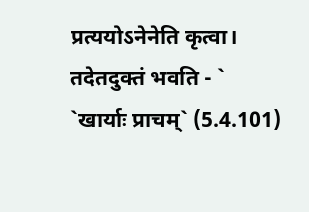प्रत्ययोऽनेनेति कृत्वा। तदेतदुक्तं भवति - ` `खार्याः प्राचम्` (5.4.101)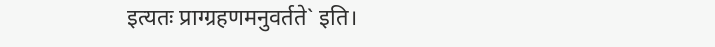इत्यतः प्राग्ग्रहणमनुवर्तते` इति।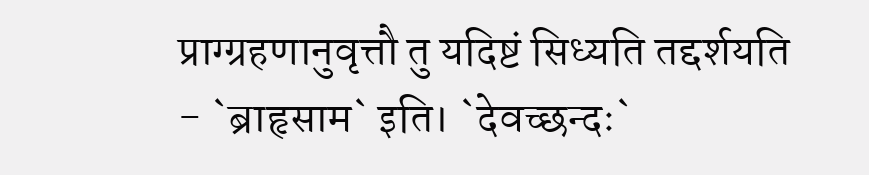प्राग्ग्रहणानुवृत्तौ तु यदिष्टं सिध्यति तद्दर्शयति - `ब्राहृसाम` इति। `देवच्छन्दः`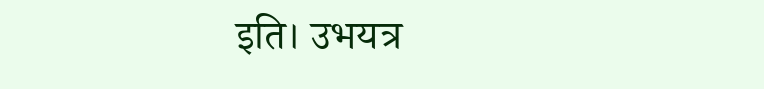इति। उभयत्र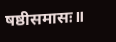षष्ठीसमासः॥